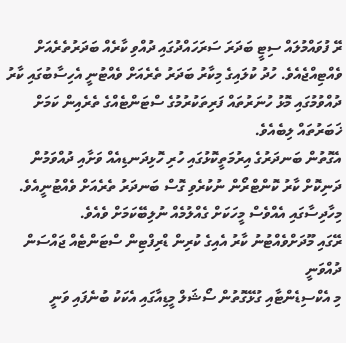ރޭ ފުވައްމުލައް ސިޓީ ބަދަރަ ސަރަހައްދުގައި ދުއްވި ކާރެއް ބަދަރުތެރެއަށް ވެއްޓިއްޖެއެވެ. ހުދު ކުލައިގެ މިކާރު ބަދަރު ތެރެއަށް ވެއްޓުނީ އެހިސާބުގައި ކާރު ދުއްވުމުގައި މޮޅު ހުނަރުތައް ފަރިތަކުރުމުގެ ސްޓަންޓެއްގެ ތެރެއިން ކަމަށް ޚަބަރުތައް ލިބެއެވެ.
އެގޮތުން ބަނދަރުގެ އިރުމަތީކޮޅުގައި ހުރި ހޮޅިދަނޑިއެއް ވަށާއި ދުއްވަމުން ދަނިކޮށް ކާރު ކޮންޓްރޯން ނުކުރެވި ގޮސް ބަނދަރު ތެރެއަށް ވެއްޓުނީއެވެ. މިހާދިސާގައި އެއްވެސް މީހަކަށް ގެއްލުމެއް ނުލިބޭކަމަށް ވެއެވެ.
ރޭގައި މޫދަށްވެއްޓުނު ކާރު އެއިގެ ކުރިން ޑްރިފްޓިން ސްޓަންޓެއް ޖައްސަން ދުއްވަނީ
މި އެކްސިޑެންޓާއި ގުޅޭގޮތުން ސޯޝަލް މީޑިއާގައި އެކަކު ބުނެފައި ވަނީ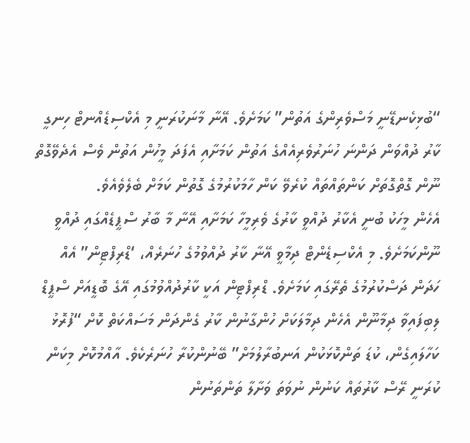“ބުޅިކެނޑޭނީ މަސްވެރިންގެ އަތުން” ކަމަށެވެ. އޭނާ މާނަކުރަނީ މި އެކްސިޑެއްނޓް ހިނގީ ކާރު ދުއްވަން ދަންނަ ހުނަރުވެރިއެއްގެ އަތުން ކަމަށާއި އެފަދަ މީހުން އަތުން ވެސް އެދެވޭގޮތް ނޫން ގޮތްގޮތަށް ކަންތައްތައް ކުރެވޭ ކަން ހާމަކުރުމުގެ ގޮތުން ކަމަށް ބެލެވެއެވެ.
އެހެން މީހަކު ބުނީ އެކާރު ދުއްވީ ކާރުގެ ވެރިމީހާ ކަމަށާއި އޭނާ މާ ބާރު ސްޕީޑެއްގައި ދުއްވީ ނޫންކަމަށެވެ. މި އެކްސިޑެންޓް ދިމާވީ އޭނާ ކާރު ދުއްވުމުގެ ހުނަރެއް، ‘ޑްރިފްޓިން” އެއް ހަދަން ދަސްކުރުމުގެ ތެރޭގައި ކަމަށެވެ. ޑްރިފްޓިން އަކީ ކާރުދުއްވުމުގައި އޭގެ ބޮޑީއަށް ސްޕީޑް ލިބިފައިވާ ދިމާނޫން އެހެން ދިމާލަކަށް ހުންގާނުން ކާރު ގެންދަން މަސައްކަތް ކޮށް “ފުރޮޅު ކަހާލައިގެން، ކުޑަ ތަންކޮޅަކުން އަނބުރާލުމަށް” ބޭނުންކުރާ ހުނަރެކެވެ. އާއްމުކޮށް މިކަން ކުރަނީ ރޭސް ކާރުތައް ކަނުން ނުވަތަ ވަށާލާ ތަންތަނުން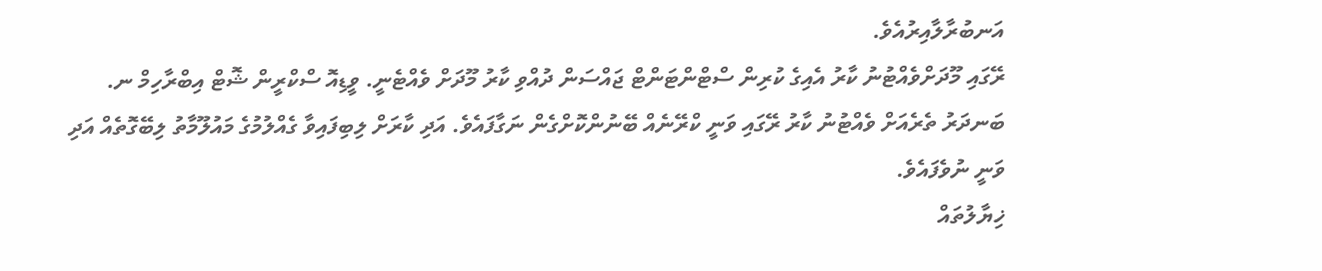އަނބުރާލާއިރުއެވެ.
ރޭގައި މޫދަށްވެއްޓުނު ކާރު އެއިގެ ކުރިން ސްޓްންޓަންޓް ޖައްސަން ދުއްވި ކާރު މޫދަށް ވެއްޓެނީ. ވީޑިއޮ ސްކްރީން ޝޮޓް އިބްރާހިމް ނ.
ބަނދަރު ތެރެއަށް ވެއްޓުނު ކާރު ރޭގައި ވަނީ ކްރޭނެއް ބޭނުންކޮށްގެން ނަގާފައެވެ. އަދި ކާރަށް ލިބިފައިވާ ގެއްލުމުގެ މައުލޫމާތު ލިބޭގޮތެއް އަދި ވަނީ ނުވެފައެވެ.
ޚިޔާލުތައް